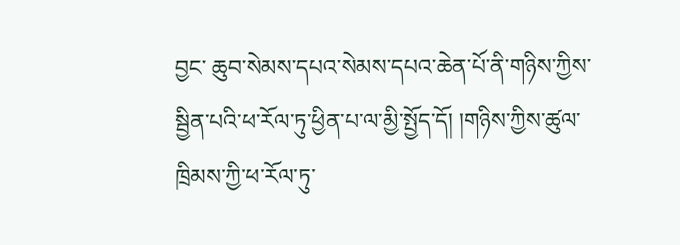བྱང་ ཆུབ་སེམས་དཔའ་སེམས་དཔའ་ཆེན་པོ་ནི་གཉིས་ཀྱིས་སྦྱིན་པའི་ཕ་རོལ་ཏུ་ཕྱིན་པ་ལ་མྱི་སྤྱོད་དོ། །གཉིས་ཀྱིས་ཚུལ་ཁྲིམས་ཀྱི་ཕ་རོལ་ཏུ་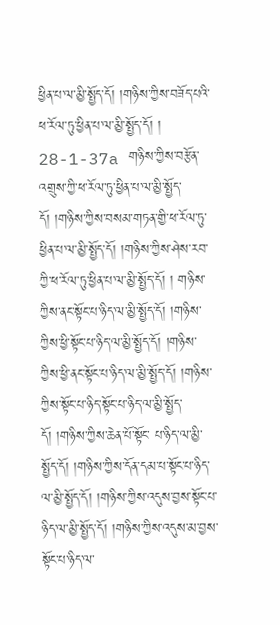ཕྱིན་པ་ལ་མྱི་སྤྱོད་དོ། །གཉིས་ཀྱིས་བཟོད་པའི་ཕ་རོལ་ཏུ་ཕྱིན་པ་ལ་མྱི་སྤྱོད་དོ། ། 28-1-37a གཉིས་ཀྱིས་བརྩོན་འགྲུས་ཀྱི་ཕ་རོལ་ཏུ་ཕྱིན་པ་ལ་མྱི་སྤྱོད་དོ། །གཉིས་ཀྱིས་བསམ་གཏན་གྱི་ཕ་རོལ་ཏུ་ཕྱིན་པ་ལ་མྱི་སྤྱོད་དོ། །གཉིས་ཀྱིས་ཤེས་རབ་ཀྱི་ཕ་རོལ་ཏུ་ཕྱིན་པ་ལ་མྱི་སྤྱོད་དོ། ། གཉིས་ཀྱིས་ནང་སྟོང་པ་ཉིད་ལ་མྱི་སྤྱོད་དོ། །གཉིས་ཀྱིས་ཕྱི་སྟོང་པ་ཉིད་ལ་མྱི་སྤྱོད་དོ། །གཉིས་ཀྱིས་ཕྱི་ནང་སྟོང་པ་ཉིད་ལ་མྱི་སྤྱོད་དོ། །གཉིས་ཀྱིས་སྟོང་པ་ཉིད་སྟོང་པ་ཉིད་ལ་མྱི་སྤྱོད་དོ། །གཉིས་ཀྱིས་ཆེན་པོ་སྟོང་ པ་ཉིད་ལ་མྱི་སྤྱོད་དོ། །གཉིས་ཀྱིས་དོན་དམ་པ་སྟོང་པ་ཉིད་ལ་མྱི་སྤྱོད་དོ། །གཉིས་ཀྱིས་འདུས་བྱས་སྟོང་པ་ཉིད་ལ་མྱི་སྤྱོད་དོ། །གཉིས་ཀྱིས་འདུས་མ་བྱས་སྟོང་པ་ཉིད་ལ་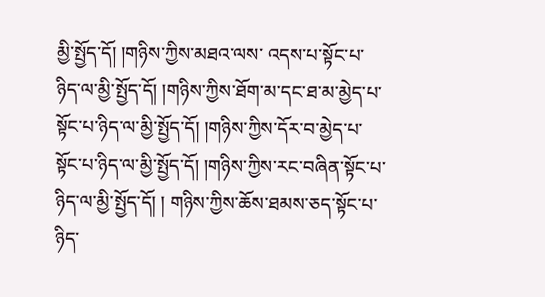མྱི་སྤྱོད་དོ། །གཉིས་ཀྱིས་མཐའ་ལས་ འདས་པ་སྟོང་པ་ཉིད་ལ་མྱི་སྤྱོད་དོ། །གཉིས་ཀྱིས་ཐོག་མ་དང་ཐ་མ་མྱེད་པ་སྟོང་པ་ཉིད་ལ་མྱི་སྤྱོད་དོ། །གཉིས་ཀྱིས་དོར་བ་མྱེད་པ་སྟོང་པ་ཉིད་ལ་མྱི་སྤྱོད་དོ། །གཉིས་ཀྱིས་རང་བཞིན་སྟོང་པ་ཉིད་ལ་མྱི་སྤྱོད་དོ། ། གཉིས་ཀྱིས་ཆོས་ཐམས་ཅད་སྟོང་པ་ཉིད་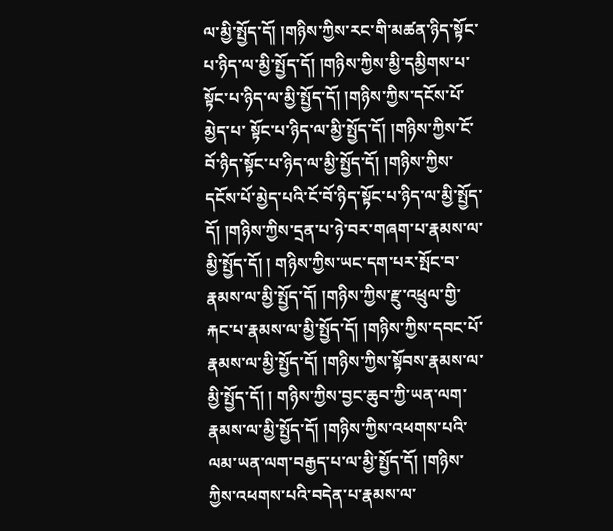ལ་མྱི་སྤྱོད་དོ། །གཉིས་ཀྱིས་རང་གི་མཚན་ཉིད་སྟོང་པ་ཉིད་ལ་མྱི་སྤྱོད་དོ། །གཉིས་ཀྱིས་མྱི་དམྱིགས་པ་སྟོང་པ་ཉིད་ལ་མྱི་སྤྱོད་དོ། །གཉིས་ཀྱིས་དངོས་པོ་མྱེད་པ་ སྟོང་པ་ཉིད་ལ་མྱི་སྤྱོད་དོ། །གཉིས་ཀྱིས་ངོ་བོ་ཉིད་སྟོང་པ་ཉིད་ལ་མྱི་སྤྱོད་དོ། །གཉིས་ཀྱིས་དངོས་པོ་མྱེད་པའི་ངོ་བོ་ཉིད་སྟོང་པ་ཉིད་ལ་མྱི་སྤྱོད་དོ། །གཉིས་ཀྱིས་དྲན་པ་ཉེ་བར་གཞག་པ་རྣམས་ལ་མྱི་སྤྱོད་དོ། ། གཉིས་ཀྱིས་ཡང་དག་པར་སྤོང་བ་རྣམས་ལ་མྱི་སྤྱོད་དོ། །གཉིས་ཀྱིས་རྫུ་འཕྲུལ་གྱི་རྐང་པ་རྣམས་ལ་མྱི་སྤྱོད་དོ། །གཉིས་ཀྱིས་དབང་པོ་རྣམས་ལ་མྱི་སྤྱོད་དོ། །གཉིས་ཀྱིས་སྟོབས་རྣམས་ལ་མྱི་སྤྱོད་དོ། ། གཉིས་ཀྱིས་བྱང་ཆུབ་ཀྱི་ཡན་ལག་རྣམས་ལ་མྱི་སྤྱོད་དོ། །གཉིས་ཀྱིས་འཕགས་པའི་ལམ་ཡན་ལག་བརྒྱད་པ་ལ་མྱི་སྤྱོད་དོ། །གཉིས་ཀྱིས་འཕགས་པའི་བདེན་པ་རྣམས་ལ་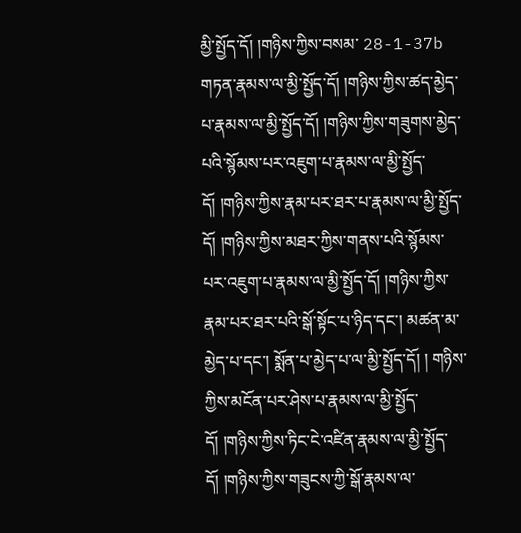མྱི་སྤྱོད་དོ། །གཉིས་ཀྱིས་བསམ་ 28-1-37b གཏན་རྣམས་ལ་མྱི་སྤྱོད་དོ། །གཉིས་ཀྱིས་ཚད་མྱེད་པ་རྣམས་ལ་མྱི་སྤྱོད་དོ། །གཉིས་ཀྱིས་གཟུགས་མྱེད་པའི་སྙོམས་པར་འཇུག་པ་རྣམས་ལ་མྱི་སྤྱོད་དོ། །གཉིས་ཀྱིས་རྣམ་པར་ཐར་པ་རྣམས་ལ་མྱི་སྤྱོད་ དོ། །གཉིས་ཀྱིས་མཐར་ཀྱིས་གནས་པའི་སྙོམས་པར་འཇུག་པ་རྣམས་ལ་མྱི་སྤྱོད་དོ། །གཉིས་ཀྱིས་རྣམ་པར་ཐར་པའི་སྒོ་སྟོང་པ་ཉིད་དང་། མཚན་མ་མྱེད་པ་དང་། སྨོན་པ་མྱེད་པ་ལ་མྱི་སྤྱོད་དོ། ། གཉིས་ཀྱིས་མངོན་པར་ཤེས་པ་རྣམས་ལ་མྱི་སྤྱོད་དོ། །གཉིས་ཀྱིས་ཏིང་ངེ་འཛིན་རྣམས་ལ་མྱི་སྤྱོད་དོ། །གཉིས་ཀྱིས་གཟུངས་ཀྱི་སྒོ་རྣམས་ལ་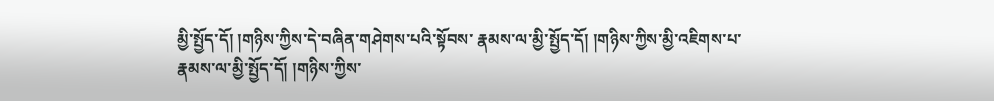མྱི་སྤྱོད་དོ། །གཉིས་ཀྱིས་དེ་བཞིན་གཤེགས་པའི་སྟོབས་ རྣམས་ལ་མྱི་སྤྱོད་དོ། །གཉིས་ཀྱིས་མྱི་འཇིགས་པ་རྣམས་ལ་མྱི་སྤྱོད་དོ། །གཉིས་ཀྱིས་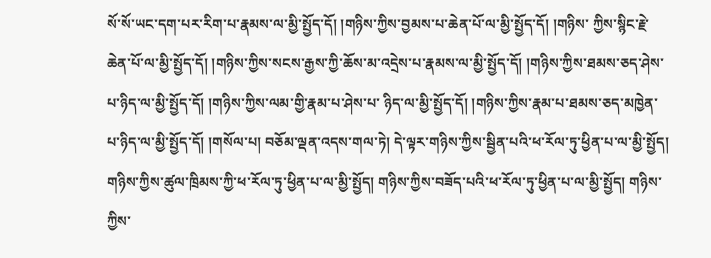སོ་སོ་ཡང་དག་པར་རིག་པ་རྣམས་ལ་མྱི་སྤྱོད་དོ། །གཉིས་ཀྱིས་བྱམས་པ་ཆེན་པོ་ལ་མྱི་སྤྱོད་དོ། །གཉིས་ ཀྱིས་སྙིང་རྗེ་ཆེན་པོ་ལ་མྱི་སྤྱོད་དོ། །གཉིས་ཀྱིས་སངས་རྒྱས་ཀྱི་ཆོས་མ་འདྲེས་པ་རྣམས་ལ་མྱི་སྤྱོད་དོ། །གཉིས་ཀྱིས་ཐམས་ཅད་ཤེས་པ་ཉིད་ལ་མྱི་སྤྱོད་དོ། །གཉིས་ཀྱིས་ལམ་གྱི་རྣམ་པ་ཤེས་པ་ ཉིད་ལ་མྱི་སྤྱོད་དོ། །གཉིས་ཀྱིས་རྣམ་པ་ཐམས་ཅད་མཁྱེན་པ་ཉིད་ལ་མྱི་སྤྱོད་དོ། །གསོལ་པ། བཅོམ་ལྡན་འདས་གལ་ཏེ། དེ་ལྟར་གཉིས་ཀྱིས་སྦྱིན་པའི་ཕ་རོལ་ཏུ་ཕྱིན་པ་ལ་མྱི་སྤྱོད། གཉིས་ཀྱིས་ཚུལ་ཁྲིམས་ཀྱི་ཕ་རོལ་ཏུ་ཕྱིན་པ་ལ་མྱི་སྤྱོད། གཉིས་ཀྱིས་བཟོད་པའི་ཕ་རོལ་ཏུ་ཕྱིན་པ་ལ་མྱི་སྤྱོད། གཉིས་ཀྱིས་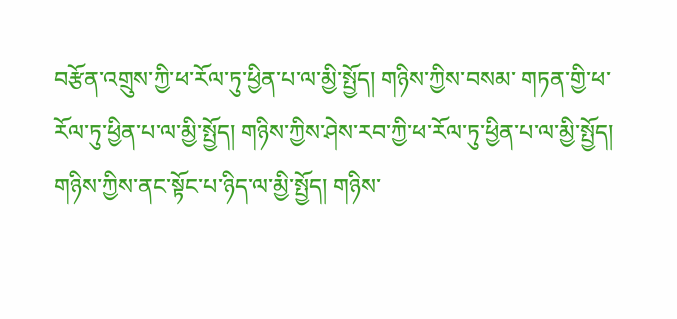བརྩོན་འགྲུས་ཀྱི་ཕ་རོལ་ཏུ་ཕྱིན་པ་ལ་མྱི་སྤྱོད། གཉིས་ཀྱིས་བསམ་ གཏན་གྱི་ཕ་རོལ་ཏུ་ཕྱིན་པ་ལ་མྱི་སྤྱོད། གཉིས་ཀྱིས་ཤེས་རབ་ཀྱི་ཕ་རོལ་ཏུ་ཕྱིན་པ་ལ་མྱི་སྤྱོད། གཉིས་ཀྱིས་ནང་སྟོང་པ་ཉིད་ལ་མྱི་སྤྱོད། གཉིས་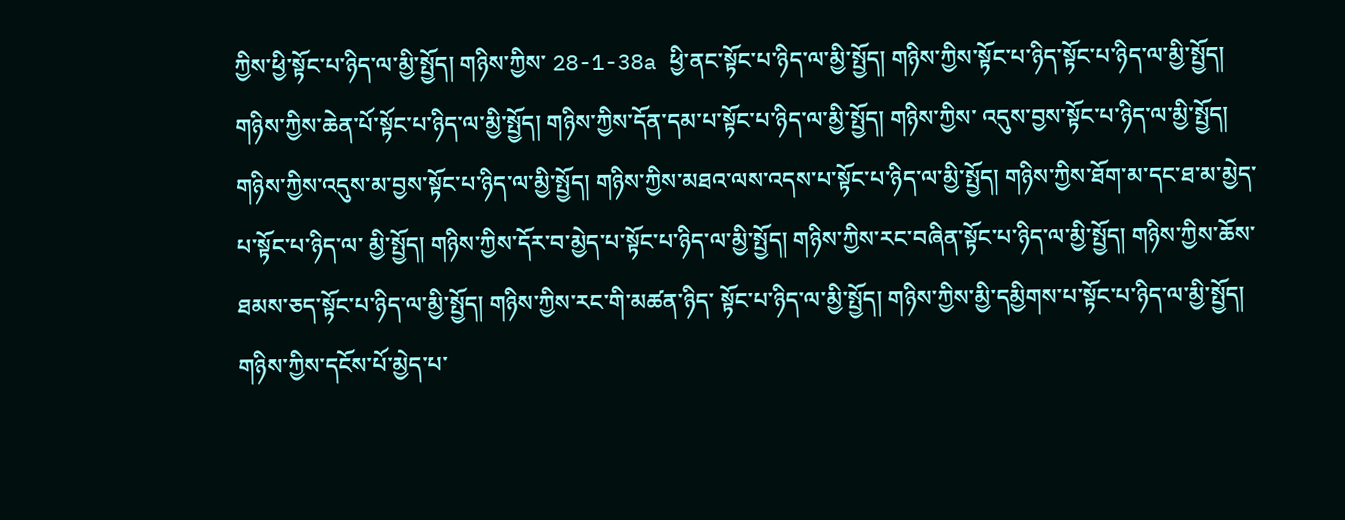ཀྱིས་ཕྱི་སྟོང་པ་ཉིད་ལ་མྱི་སྤྱོད། གཉིས་ཀྱིས་ 28-1-38a ཕྱི་ནང་སྟོང་པ་ཉིད་ལ་མྱི་སྤྱོད། གཉིས་ཀྱིས་སྟོང་པ་ཉིད་སྟོང་པ་ཉིད་ལ་མྱི་སྤྱོད། གཉིས་ཀྱིས་ཆེན་པོ་སྟོང་པ་ཉིད་ལ་མྱི་སྤྱོད། གཉིས་ཀྱིས་དོན་དམ་པ་སྟོང་པ་ཉིད་ལ་མྱི་སྤྱོད། གཉིས་ཀྱིས་ འདུས་བྱས་སྟོང་པ་ཉིད་ལ་མྱི་སྤྱོད། གཉིས་ཀྱིས་འདུས་མ་བྱས་སྟོང་པ་ཉིད་ལ་མྱི་སྤྱོད། གཉིས་ཀྱིས་མཐའ་ལས་འདས་པ་སྟོང་པ་ཉིད་ལ་མྱི་སྤྱོད། གཉིས་ཀྱིས་ཐོག་མ་དང་ཐ་མ་མྱེད་པ་སྟོང་པ་ཉིད་ལ་ མྱི་སྤྱོད། གཉིས་ཀྱིས་དོར་བ་མྱེད་པ་སྟོང་པ་ཉིད་ལ་མྱི་སྤྱོད། གཉིས་ཀྱིས་རང་བཞིན་སྟོང་པ་ཉིད་ལ་མྱི་སྤྱོད། གཉིས་ཀྱིས་ཆོས་ཐམས་ཅད་སྟོང་པ་ཉིད་ལ་མྱི་སྤྱོད། གཉིས་ཀྱིས་རང་གི་མཚན་ཉིད་ སྟོང་པ་ཉིད་ལ་མྱི་སྤྱོད། གཉིས་ཀྱིས་མྱི་དམྱིགས་པ་སྟོང་པ་ཉིད་ལ་མྱི་སྤྱོད། གཉིས་ཀྱིས་དངོས་པོ་མྱེད་པ་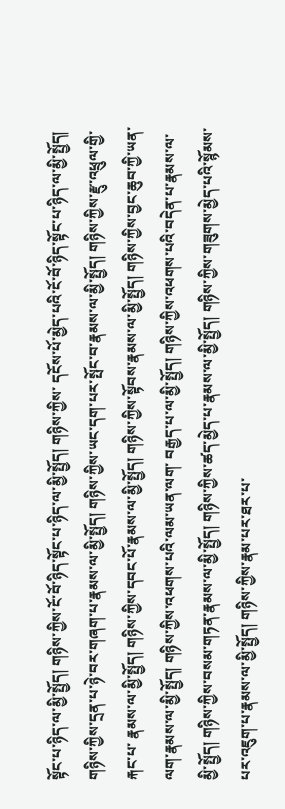སྟོང་པ་ཉིད་ལ་མྱི་སྤྱོད། གཉིས་ཀྱིས་ངོ་བོ་ཉིད་སྟོང་པ་ཉིད་ལ་མྱི་སྤྱོད། གཉིས་ཀྱིས་ དངོས་པོ་མྱེད་པའི་ངོ་བོ་ཉིད་སྟོང་པ་ཉིད་ལ་མྱི་སྤྱོད། གཉིས་ཀྱིས་དྲན་པ་ཉེ་བར་གཞག་པ་རྣམས་ལ་མྱི་སྤྱོད། གཉིས་ཀྱིས་ཡང་དག་པར་སྤོང་བ་རྣམས་ལ་མྱི་སྤྱོད། གཉིས་ཀྱིས་རྫུ་འཕྲུལ་གྱི་རྐང་པ་ རྣམས་ལ་མྱི་སྤྱོད། གཉིས་ཀྱིས་དབང་པོ་རྣམས་ལ་མྱི་སྤྱོད། གཉིས་ཀྱིས་སྟོབས་རྣམས་ལ་མྱི་སྤྱོད། གཉིས་ཀྱིས་བྱང་ཆུབ་ཀྱི་ཡན་ལག་རྣམས་ལ་མྱི་སྤྱོད། གཉིས་ཀྱིས་འཕགས་པའི་ལམ་ཡན་ལག་ བརྒྱད་པ་ལ་མྱི་སྤྱོད། གཉིས་ཀྱིས་འཕགས་པའི་བདེན་པ་རྣམས་ལ་མྱི་སྤྱོད། གཉིས་ཀྱིས་བསམ་གཏན་རྣམས་ལ་མྱི་སྤྱོད། གཉིས་ཀྱིས་ཚད་མྱེད་པ་རྣམས་ལ་མྱི་སྤྱོད། གཉིས་ཀྱིས་གཟུགས་མྱེད་པའི་སྙོམས་ པར་འཇུག་པ་རྣམས་ལ་མྱི་སྤྱོད། གཉིས་ཀྱིས་རྣམ་པར་ཐར་པ་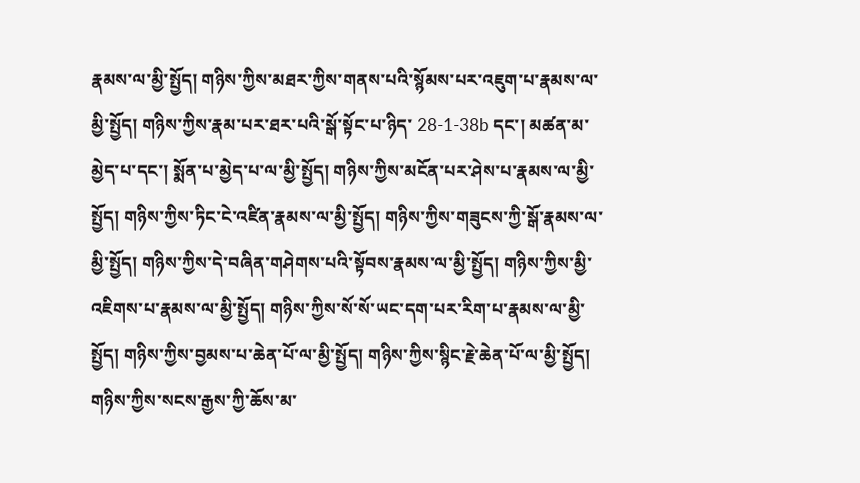རྣམས་ལ་མྱི་སྤྱོད། གཉིས་ཀྱིས་མཐར་ཀྱིས་གནས་པའི་སྙོམས་པར་འཇུག་པ་རྣམས་ལ་མྱི་སྤྱོད། གཉིས་ཀྱིས་རྣམ་པར་ཐར་པའི་སྒོ་སྟོང་པ་ཉིད་ 28-1-38b དང་། མཚན་མ་མྱེད་པ་དང་། སྨོན་པ་མྱེད་པ་ལ་མྱི་སྤྱོད། གཉིས་ཀྱིས་མངོན་པར་ཤེས་པ་རྣམས་ལ་མྱི་སྤྱོད། གཉིས་ཀྱིས་ཏིང་ངེ་འཛིན་རྣམས་ལ་མྱི་སྤྱོད། གཉིས་ཀྱིས་གཟུངས་ཀྱི་སྒོ་རྣམས་ལ་མྱི་སྤྱོད། གཉིས་ཀྱིས་དེ་བཞིན་གཤེགས་པའི་སྟོབས་རྣམས་ལ་མྱི་སྤྱོད། གཉིས་ཀྱིས་མྱི་འཇིགས་པ་རྣམས་ལ་མྱི་སྤྱོད། གཉིས་ཀྱིས་སོ་སོ་ཡང་དག་པར་རིག་པ་རྣམས་ལ་མྱི་སྤྱོད། གཉིས་ཀྱིས་བྱམས་པ་ཆེན་པོ་ལ་མྱི་སྤྱོད། གཉིས་ཀྱིས་སྙིང་རྗེ་ཆེན་པོ་ལ་མྱི་སྤྱོད། གཉིས་ཀྱིས་སངས་རྒྱས་ཀྱི་ཆོས་མ་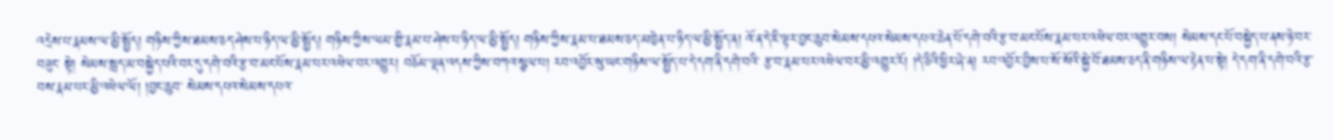འདྲེས་པ་རྣམས་ལ་མྱི་སྤྱོད། གཉིས་ཀྱིས་ཐམས་ཅད་ཤེས་པ་ཉིད་ལ་མྱི་སྤྱོད། གཉིས་ཀྱིས་ལམ་གྱི་རྣམ་པ་ཤེས་པ་ཉིད་ལ་མྱི་སྤྱོད། གཉིས་ཀྱིས་རྣམ་པ་ཐམས་ཅད་མཁྱེན་པ་ཉིད་ལ་མྱི་སྤྱོད་ན། འོ་ན་དེ་ཇི་ལྟར་བྱང་ཆུབ་སེམས་དཔའ་སེམས་དཔའ་ཆེན་པོ་དགེ་བའི་རྩ་བ་མང་པོས་རྣམ་པར་འཕེལ་བར་འགྱུར་བས། སེམས་དང་པོ་བསྐྱེད་པ་ནས་ཉེ་བར་བཟུང་ སྟེ། སེམས་སླད་མ་བསྐྱེད་པའི་བར་དུ་དགེ་བའི་རྩ་བ་མང་པོས་རྣམ་པར་འཕེལ་བར་འགྱུར། བཅོམ་ལྡན་འདས་ཀྱིས་བཀའ་སྩལ་པ། རབ་འབྱོར་སུ་ཡང་གཉིས་ལ་སྤྱོད་པ་དེ་དག་ནི་དགེ་བའི་ རྩ་བ་རྣམ་པར་འཕེལ་བར་མྱི་འགྱུར་རོ། །དེ་ཅིའི་ཕྱིར་ཞེ་ན། རབ་འབྱོར་བྱིས་པ་སོ་སོའི་སྐྱེ་བོ་ཐམས་ཅད་ནི་གཉིས་ལ་རྟེན་པ་སྟེ། དེ་དག་ནི་དགེ་བའི་རྩ་བས་རྣམ་པར་མྱི་འཕེལ་ལོ། །བྱང་ཆུབ་ སེམས་དཔའ་སེམས་དཔའ་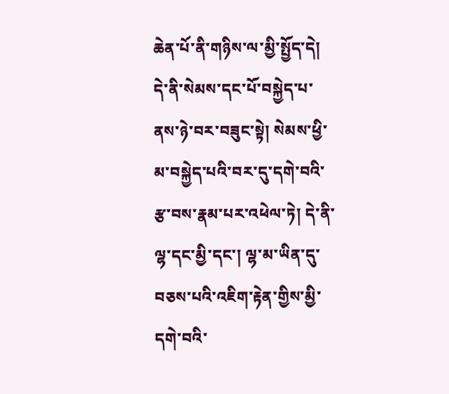ཆེན་པོ་ནི་གཉིས་ལ་མྱི་སྤྱོད་དེ། དེ་ནི་སེམས་དང་པོ་བསྐྱེད་པ་ནས་ཉེ་བར་བཟུང་སྟེ། སེམས་ཕྱི་མ་བསྐྱེད་པའི་བར་དུ་དགེ་བའི་རྩ་བས་རྣམ་པར་འཕེལ་ཏེ། དེ་ནི་ལྷ་དང་མྱི་དང་། ལྷ་མ་ཡིན་དུ་བཅས་པའི་འཇིག་རྟེན་གྱིས་མྱི་དགེ་བའི་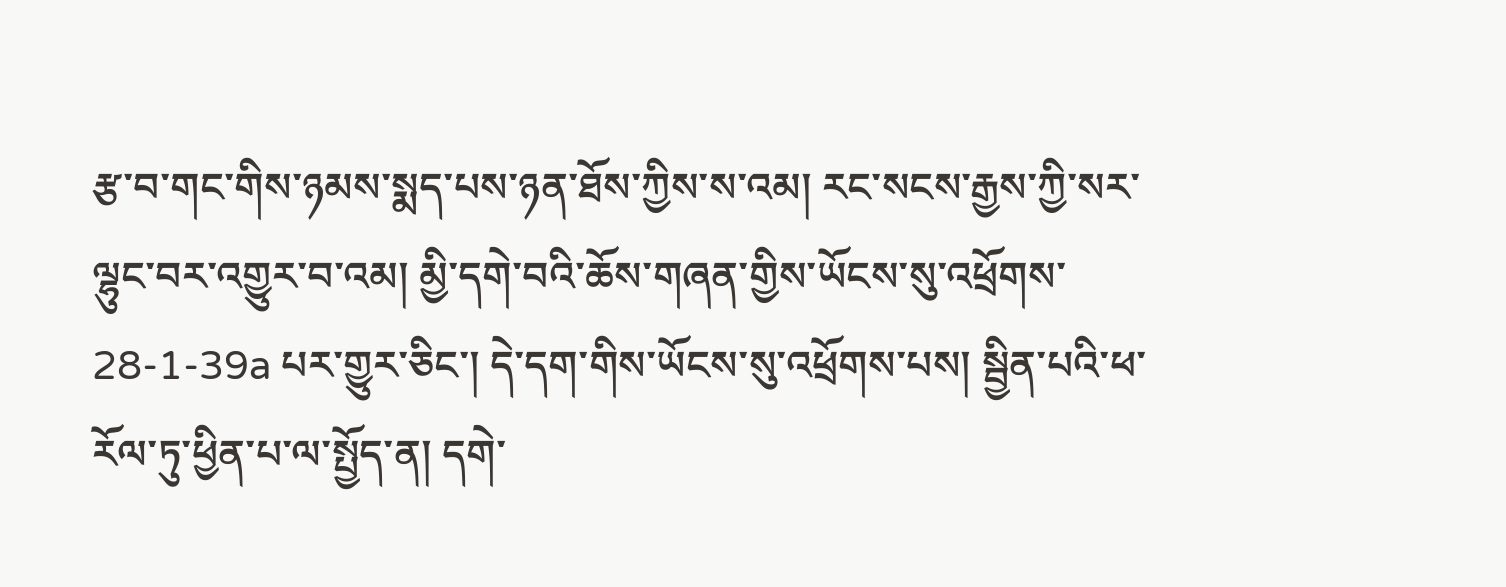རྩ་བ་གང་གིས་ཉམས་སྨད་པས་ཉན་ཐོས་ཀྱིས་ས་འམ། རང་སངས་རྒྱས་ཀྱི་སར་ལྷུང་བར་འགྱུར་བ་འམ། མྱི་དགེ་བའི་ཆོས་གཞན་གྱིས་ཡོངས་སུ་འཕྲོགས་ 28-1-39a པར་གྱུར་ཅིང་། དེ་དག་གིས་ཡོངས་སུ་འཕྲོགས་པས། སྦྱིན་པའི་ཕ་རོལ་ཏུ་ཕྱིན་པ་ལ་སྤྱོད་ན། དགེ་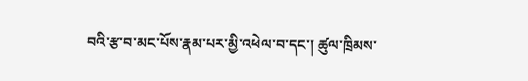བའི་རྩ་བ་མང་པོས་རྣམ་པར་མྱི་འཕེལ་བ་དང་། ཚུལ་ཁྲིམས་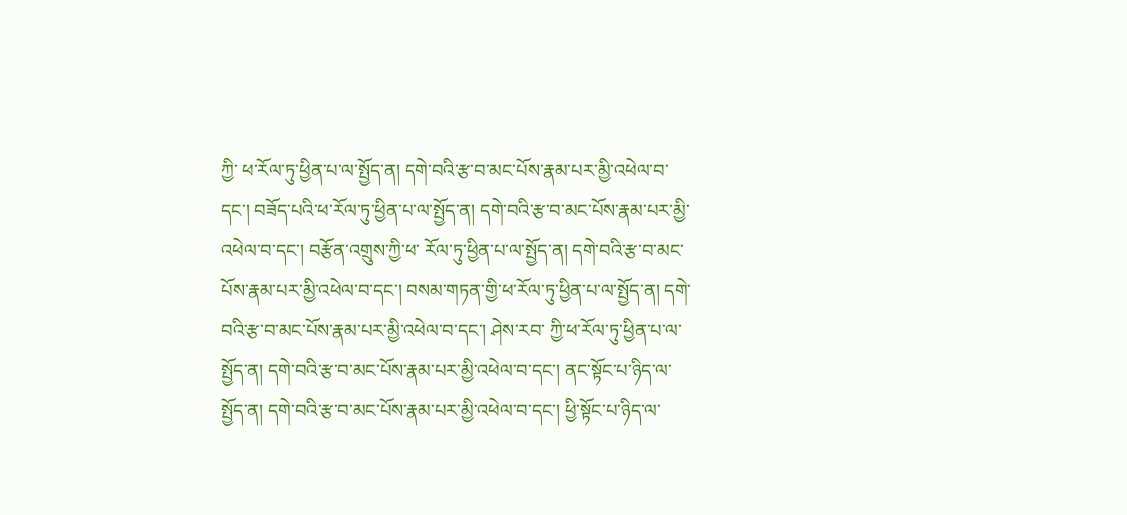ཀྱི་ ཕ་རོལ་ཏུ་ཕྱིན་པ་ལ་སྤྱོད་ན། དགེ་བའི་རྩ་བ་མང་པོས་རྣམ་པར་མྱི་འཕེལ་བ་དང་། བཟོད་པའི་ཕ་རོལ་ཏུ་ཕྱིན་པ་ལ་སྤྱོད་ན། དགེ་བའི་རྩ་བ་མང་པོས་རྣམ་པར་མྱི་འཕེལ་བ་དང་། བརྩོན་འགྲུས་ཀྱི་ཕ་ རོལ་ཏུ་ཕྱིན་པ་ལ་སྤྱོད་ན། དགེ་བའི་རྩ་བ་མང་པོས་རྣམ་པར་མྱི་འཕེལ་བ་དང་། བསམ་གཏན་གྱི་ཕ་རོལ་ཏུ་ཕྱིན་པ་ལ་སྤྱོད་ན། དགེ་བའི་རྩ་བ་མང་པོས་རྣམ་པར་མྱི་འཕེལ་བ་དང་། ཤེས་རབ་ ཀྱི་ཕ་རོལ་ཏུ་ཕྱིན་པ་ལ་སྤྱོད་ན། དགེ་བའི་རྩ་བ་མང་པོས་རྣམ་པར་མྱི་འཕེལ་བ་དང་། ནང་སྟོང་པ་ཉིད་ལ་སྤྱོད་ན། དགེ་བའི་རྩ་བ་མང་པོས་རྣམ་པར་མྱི་འཕེལ་བ་དང་། ཕྱི་སྟོང་པ་ཉིད་ལ་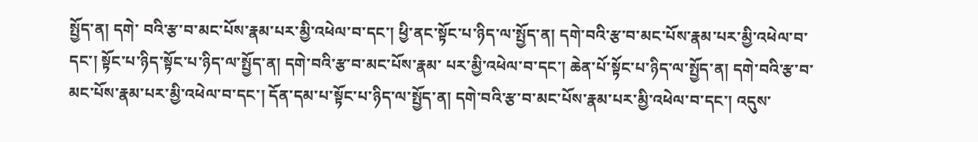སྤྱོད་ན། དགེ་ བའི་རྩ་བ་མང་པོས་རྣམ་པར་མྱི་འཕེལ་བ་དང་། ཕྱི་ནང་སྟོང་པ་ཉིད་ལ་སྤྱོད་ན། དགེ་བའི་རྩ་བ་མང་པོས་རྣམ་པར་མྱི་འཕེལ་བ་དང་། སྟོང་པ་ཉིད་སྟོང་པ་ཉིད་ལ་སྤྱོད་ན། དགེ་བའི་རྩ་བ་མང་པོས་རྣམ་ པར་མྱི་འཕེལ་བ་དང་། ཆེན་པོ་སྟོང་པ་ཉིད་ལ་སྤྱོད་ན། དགེ་བའི་རྩ་བ་མང་པོས་རྣམ་པར་མྱི་འཕེལ་བ་དང་། དོན་དམ་པ་སྟོང་པ་ཉིད་ལ་སྤྱོད་ན། དགེ་བའི་རྩ་བ་མང་པོས་རྣམ་པར་མྱི་འཕེལ་བ་དང་། འདུས་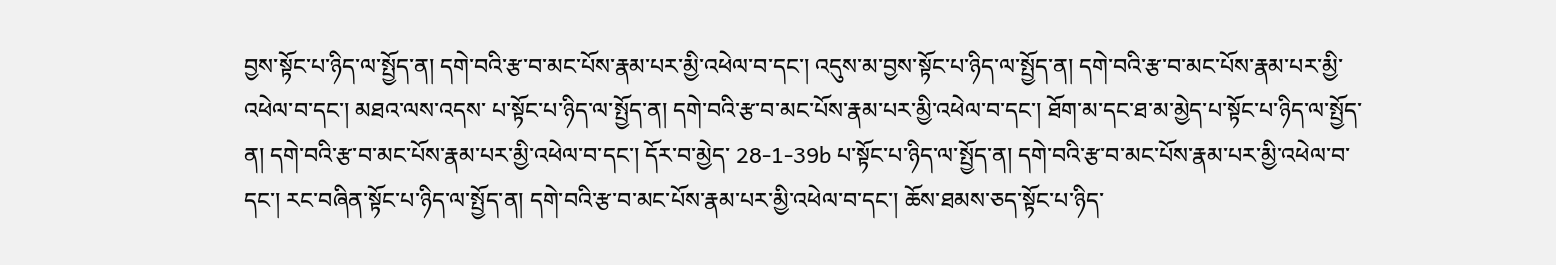བྱས་སྟོང་པ་ཉིད་ལ་སྤྱོད་ན། དགེ་བའི་རྩ་བ་མང་པོས་རྣམ་པར་མྱི་འཕེལ་བ་དང་། འདུས་མ་བྱས་སྟོང་པ་ཉིད་ལ་སྤྱོད་ན། དགེ་བའི་རྩ་བ་མང་པོས་རྣམ་པར་མྱི་འཕེལ་བ་དང་། མཐའ་ལས་འདས་ པ་སྟོང་པ་ཉིད་ལ་སྤྱོད་ན། དགེ་བའི་རྩ་བ་མང་པོས་རྣམ་པར་མྱི་འཕེལ་བ་དང་། ཐོག་མ་དང་ཐ་མ་མྱེད་པ་སྟོང་པ་ཉིད་ལ་སྤྱོད་ན། དགེ་བའི་རྩ་བ་མང་པོས་རྣམ་པར་མྱི་འཕེལ་བ་དང་། དོར་བ་མྱེད་ 28-1-39b པ་སྟོང་པ་ཉིད་ལ་སྤྱོད་ན། དགེ་བའི་རྩ་བ་མང་པོས་རྣམ་པར་མྱི་འཕེལ་བ་དང་། རང་བཞིན་སྟོང་པ་ཉིད་ལ་སྤྱོད་ན། དགེ་བའི་རྩ་བ་མང་པོས་རྣམ་པར་མྱི་འཕེལ་བ་དང་། ཆོས་ཐམས་ཅད་སྟོང་པ་ཉིད་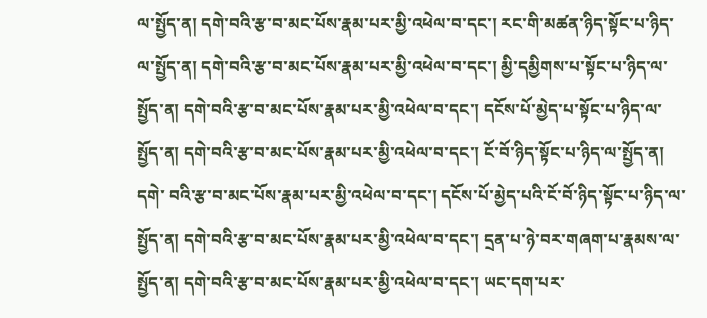ལ་སྤྱོད་ན། དགེ་བའི་རྩ་བ་མང་པོས་རྣམ་པར་མྱི་འཕེལ་བ་དང་། རང་གི་མཚན་ཉིད་སྟོང་པ་ཉིད་ལ་སྤྱོད་ན། དགེ་བའི་རྩ་བ་མང་པོས་རྣམ་པར་མྱི་འཕེལ་བ་དང་། མྱི་དམྱིགས་པ་སྟོང་པ་ཉིད་ལ་སྤྱོད་ན། དགེ་བའི་རྩ་བ་མང་པོས་རྣམ་པར་མྱི་འཕེལ་བ་དང་། དངོས་པོ་མྱེད་པ་སྟོང་པ་ཉིད་ལ་སྤྱོད་ན། དགེ་བའི་རྩ་བ་མང་པོས་རྣམ་པར་མྱི་འཕེལ་བ་དང་། ངོ་བོ་ཉིད་སྟོང་པ་ཉིད་ལ་སྤྱོད་ན། དགེ་ བའི་རྩ་བ་མང་པོས་རྣམ་པར་མྱི་འཕེལ་བ་དང་། དངོས་པོ་མྱེད་པའི་ངོ་བོ་ཉིད་སྟོང་པ་ཉིད་ལ་སྤྱོད་ན། དགེ་བའི་རྩ་བ་མང་པོས་རྣམ་པར་མྱི་འཕེལ་བ་དང་། དྲན་པ་ཉེ་བར་གཞག་པ་རྣམས་ལ་སྤྱོད་ན། དགེ་བའི་རྩ་བ་མང་པོས་རྣམ་པར་མྱི་འཕེལ་བ་དང་། ཡང་དག་པར་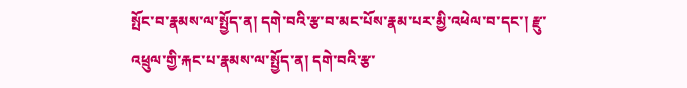སྤོང་བ་རྣམས་ལ་སྤྱོད་ན། དགེ་བའི་རྩ་བ་མང་པོས་རྣམ་པར་མྱི་འཕེལ་བ་དང་། རྫུ་འཕྲུལ་གྱི་རྐང་པ་རྣམས་ལ་སྤྱོད་ན། དགེ་བའི་རྩ་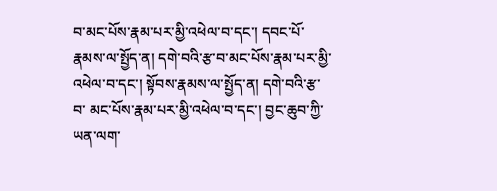བ་མང་པོས་རྣམ་པར་མྱི་འཕེལ་བ་དང་། དབང་པོ་རྣམས་ལ་སྤྱོད་ན། དགེ་བའི་རྩ་བ་མང་པོས་རྣམ་པར་མྱི་འཕེལ་བ་དང་། སྟོབས་རྣམས་ལ་སྤྱོད་ན། དགེ་བའི་རྩ་བ་ མང་པོས་རྣམ་པར་མྱི་འཕེལ་བ་དང་། བྱང་ཆུབ་ཀྱི་ཡན་ལག་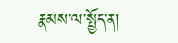རྣམས་ལ་སྤྱོད་ན།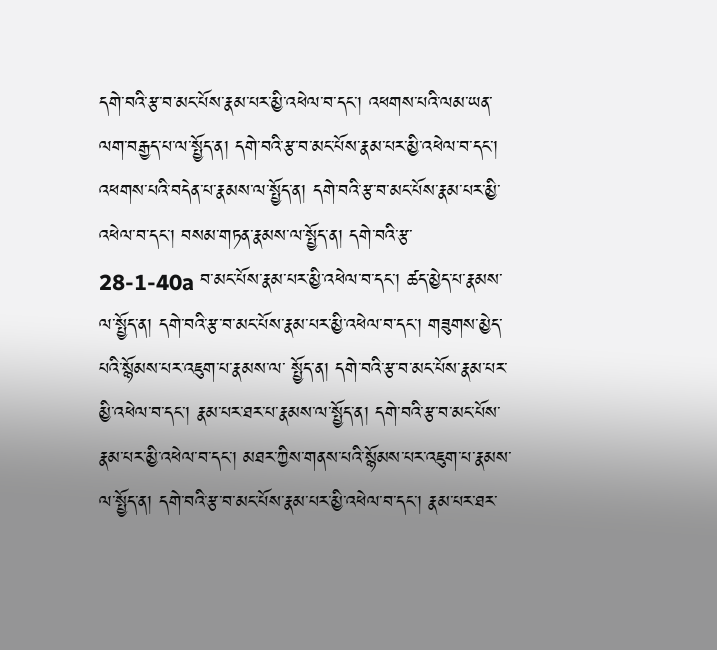དགེ་བའི་རྩ་བ་མང་པོས་རྣམ་པར་མྱི་འཕེལ་བ་དང་། འཕགས་པའི་ལམ་ཡན་ལག་བརྒྱད་པ་ལ་སྤྱོད་ན། དགེ་བའི་རྩ་བ་མང་པོས་རྣམ་པར་མྱི་འཕེལ་བ་དང་། འཕགས་པའི་བདེན་པ་རྣམས་ལ་སྤྱོད་ན། དགེ་བའི་རྩ་བ་མང་པོས་རྣམ་པར་མྱི་འཕེལ་བ་དང་། བསམ་གཏན་རྣམས་ལ་སྤྱོད་ན། དགེ་བའི་རྩ་ 28-1-40a བ་མང་པོས་རྣམ་པར་མྱི་འཕེལ་བ་དང་། ཚད་མྱེད་པ་རྣམས་ལ་སྤྱོད་ན། དགེ་བའི་རྩ་བ་མང་པོས་རྣམ་པར་མྱི་འཕེལ་བ་དང་། གཟུགས་མྱེད་པའི་སྙོམས་པར་འཇུག་པ་རྣམས་ལ་ སྤྱོད་ན། དགེ་བའི་རྩ་བ་མང་པོས་རྣམ་པར་མྱི་འཕེལ་བ་དང་། རྣམ་པར་ཐར་པ་རྣམས་ལ་སྤྱོད་ན། དགེ་བའི་རྩ་བ་མང་པོས་རྣམ་པར་མྱི་འཕེལ་བ་དང་། མཐར་ཀྱིས་གནས་པའི་སྙོམས་པར་འཇུག་པ་རྣམས་ལ་སྤྱོད་ན། དགེ་བའི་རྩ་བ་མང་པོས་རྣམ་པར་མྱི་འཕེལ་བ་དང་། རྣམ་པར་ཐར་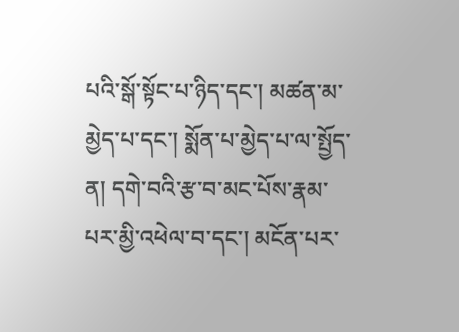པའི་སྒོ་སྟོང་པ་ཉིད་དང་། མཚན་མ་མྱེད་པ་དང་། སྨོན་པ་མྱེད་པ་ལ་སྤྱོད་ན། དགེ་བའི་རྩ་བ་མང་པོས་རྣམ་པར་མྱི་འཕེལ་བ་དང་། མངོན་པར་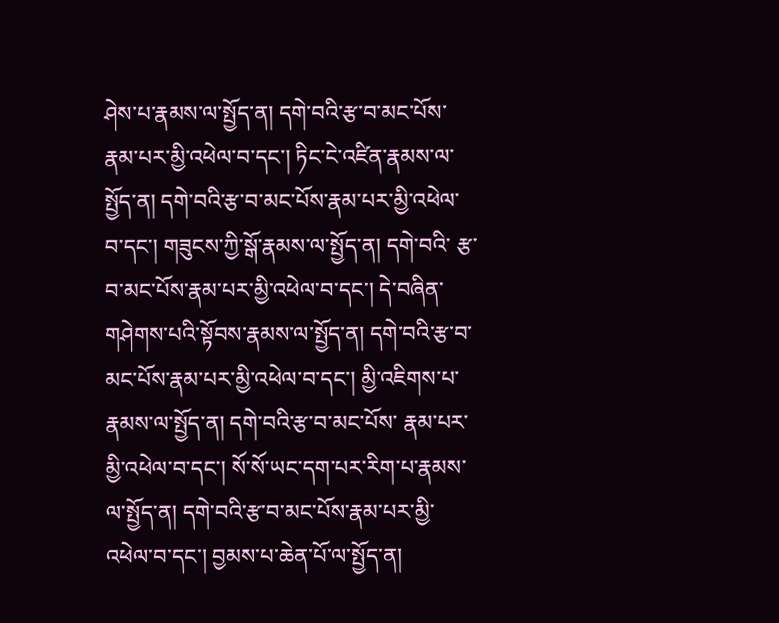ཤེས་པ་རྣམས་ལ་སྤྱོད་ན། དགེ་བའི་རྩ་བ་མང་པོས་རྣམ་པར་མྱི་འཕེལ་བ་དང་། ཏིང་ངེ་འཛིན་རྣམས་ལ་སྤྱོད་ན། དགེ་བའི་རྩ་བ་མང་པོས་རྣམ་པར་མྱི་འཕེལ་བ་དང་། གཟུངས་ཀྱི་སྒོ་རྣམས་ལ་སྤྱོད་ན། དགེ་བའི་ རྩ་བ་མང་པོས་རྣམ་པར་མྱི་འཕེལ་བ་དང་། དེ་བཞིན་གཤེགས་པའི་སྟོབས་རྣམས་ལ་སྤྱོད་ན། དགེ་བའི་རྩ་བ་མང་པོས་རྣམ་པར་མྱི་འཕེལ་བ་དང་། མྱི་འཇིགས་པ་རྣམས་ལ་སྤྱོད་ན། དགེ་བའི་རྩ་བ་མང་པོས་ རྣམ་པར་མྱི་འཕེལ་བ་དང་། སོ་སོ་ཡང་དག་པར་རིག་པ་རྣམས་ལ་སྤྱོད་ན། དགེ་བའི་རྩ་བ་མང་པོས་རྣམ་པར་མྱི་འཕེལ་བ་དང་། བྱམས་པ་ཆེན་པོ་ལ་སྤྱོད་ན།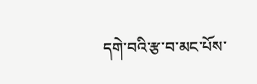དགེ་བའི་རྩ་བ་མང་པོས་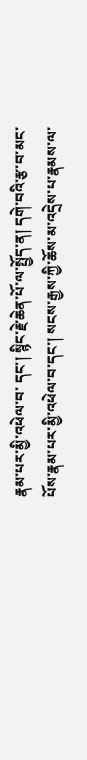རྣམ་པར་མྱི་འཕེལ་བ་ དང་། སྙིང་རྗེ་ཆེན་པོ་ལ་སྤྱོད་ན། དགེ་བའི་རྩ་བ་མང་པོས་རྣམ་པར་མྱི་འཕེལ་བ་དང་། སངས་རྒྱས་ཀྱི་ཆོས་མ་འདྲེས་པ་རྣམས་ལ་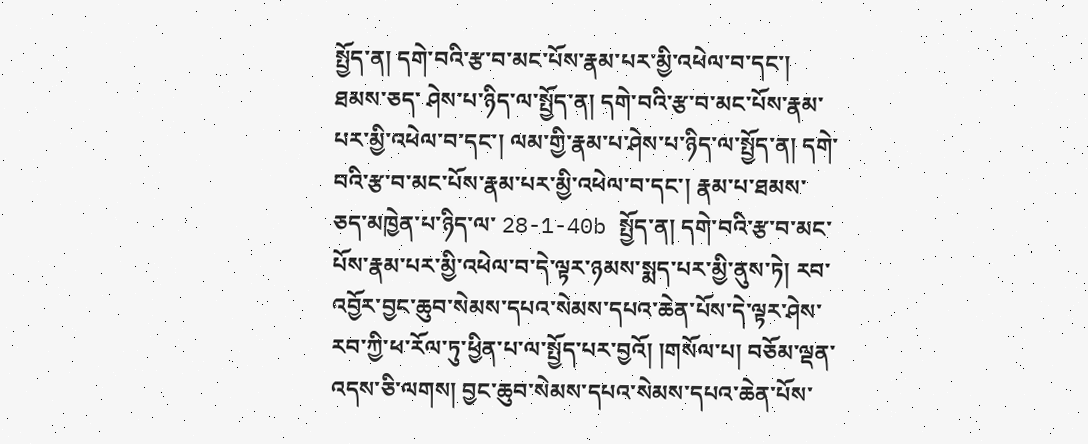སྤྱོད་ན། དགེ་བའི་རྩ་བ་མང་པོས་རྣམ་པར་མྱི་འཕེལ་བ་དང་། ཐམས་ཅད་ ཤེས་པ་ཉིད་ལ་སྤྱོད་ན། དགེ་བའི་རྩ་བ་མང་པོས་རྣམ་པར་མྱི་འཕེལ་བ་དང་། ལམ་གྱི་རྣམ་པ་ཤེས་པ་ཉིད་ལ་སྤྱོད་ན། དགེ་བའི་རྩ་བ་མང་པོས་རྣམ་པར་མྱི་འཕེལ་བ་དང་། རྣམ་པ་ཐམས་ཅད་མཁྱེན་པ་ཉིད་ལ་ 28-1-40b སྤྱོད་ན། དགེ་བའི་རྩ་བ་མང་པོས་རྣམ་པར་མྱི་འཕེལ་བ་དེ་ལྟར་ཉམས་སྨད་པར་མྱི་ནུས་ཏེ། རབ་འབྱོར་བྱང་ཆུབ་སེམས་དཔའ་སེམས་དཔའ་ཆེན་པོས་དེ་ལྟར་ཤེས་རབ་ཀྱི་ཕ་རོལ་ཏུ་ཕྱིན་པ་ལ་སྤྱོད་པར་བྱའོ། །གསོལ་པ། བཅོམ་ལྡན་འདས་ཅི་ལགས། བྱང་ཆུབ་སེམས་དཔའ་སེམས་དཔའ་ཆེན་པོས་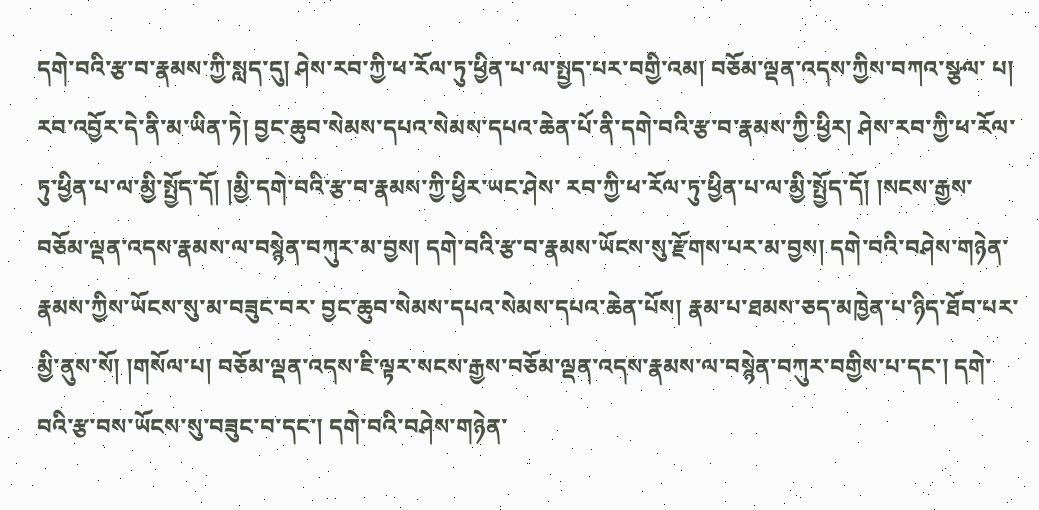དགེ་བའི་རྩ་བ་རྣམས་ཀྱི་སླད་དུ། ཤེས་རབ་ཀྱི་ཕ་རོལ་ཏུ་ཕྱིན་པ་ལ་སྤྱད་པར་བགྱི་འམ། བཅོམ་ལྡན་འདས་ཀྱིས་བཀའ་སྩལ་ པ། རབ་འབྱོར་དེ་ནི་མ་ཡིན་ཏེ། བྱང་ཆུབ་སེམས་དཔའ་སེམས་དཔའ་ཆེན་པོ་ནི་དགེ་བའི་རྩ་བ་རྣམས་ཀྱི་ཕྱིར། ཤེས་རབ་ཀྱི་ཕ་རོལ་ཏུ་ཕྱིན་པ་ལ་མྱི་སྤྱོད་དོ། །མྱི་དགེ་བའི་རྩ་བ་རྣམས་ཀྱི་ཕྱིར་ཡང་ཤེས་ རབ་ཀྱི་ཕ་རོལ་ཏུ་ཕྱིན་པ་ལ་མྱི་སྤྱོད་དོ། །སངས་རྒྱས་བཅོམ་ལྡན་འདས་རྣམས་ལ་བསྙེན་བཀུར་མ་བྱས། དགེ་བའི་རྩ་བ་རྣམས་ཡོངས་སུ་རྫོགས་པར་མ་བྱས། དགེ་བའི་བཤེས་གཉེན་རྣམས་ཀྱིས་ཡོངས་སུ་མ་བཟུང་བར་ བྱང་ཆུབ་སེམས་དཔའ་སེམས་དཔའ་ཆེན་པོས། རྣམ་པ་ཐམས་ཅད་མཁྱེན་པ་ཉིད་ཐོབ་པར་མྱི་ནུས་སོ། །གསོལ་པ། བཅོམ་ལྡན་འདས་ཇི་ལྟར་སངས་རྒྱས་བཅོམ་ལྡན་འདས་རྣམས་ལ་བསྙེན་བཀུར་བགྱིས་པ་དང་། དགེ་བའི་རྩ་བས་ཡོངས་སུ་བཟུང་བ་དང་། དགེ་བའི་བཤེས་གཉེན་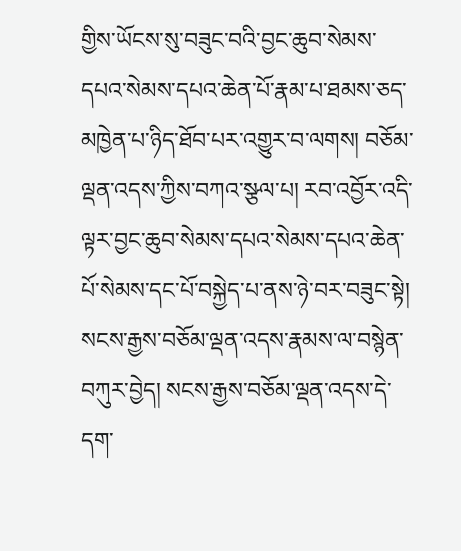གྱིས་ཡོངས་སུ་བཟུང་བའི་བྱང་ཆུབ་སེམས་དཔའ་སེམས་དཔའ་ཆེན་པོ་རྣམ་པ་ཐམས་ཅད་མཁྱེན་པ་ཉིད་ཐོབ་པར་འགྱུར་བ་ལགས། བཅོམ་ ལྡན་འདས་ཀྱིས་བཀའ་སྩལ་པ། རབ་འབྱོར་འདི་ལྟར་བྱང་ཆུབ་སེམས་དཔའ་སེམས་དཔའ་ཆེན་པོ་སེམས་དང་པོ་བསྐྱེད་པ་ནས་ཉེ་བར་བཟུང་སྟེ། སངས་རྒྱས་བཅོམ་ལྡན་འདས་རྣམས་ལ་བསྙེན་ བཀུར་བྱེད། སངས་རྒྱས་བཅོམ་ལྡན་འདས་དེ་དག་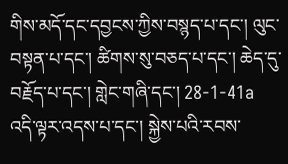གིས་མདོ་དང་དབྱངས་ཀྱིས་བསྙད་པ་དང་། ལུང་བསྟན་པ་དང་། ཚིགས་སུ་བཅད་པ་དང་། ཆེད་དུ་བརྗོད་པ་དང་། གླེང་གཞི་དང་། 28-1-41a འདི་ལྟར་འདས་པ་དང་། སྐྱེས་པའི་རབས་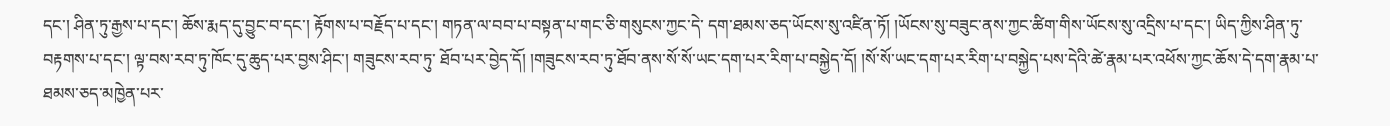དང་། ཤིན་ཏུ་རྒྱས་པ་དང་། ཆོས་རྨད་དུ་བྱུང་བ་དང་། རྟོགས་པ་བརྗོད་པ་དང་། གཏན་ལ་བབ་པ་བསྟན་པ་གང་ཅི་གསུངས་ཀྱང་དེ་ དག་ཐམས་ཅད་ཡོངས་སུ་འཛིན་ཏོ། །ཡོངས་སུ་བཟུང་ནས་ཀྱང་ཚིག་གིས་ཡོངས་སུ་འདྲིས་པ་དང་། ཡིད་ཀྱིས་ཤིན་ཏུ་བརྟགས་པ་དང་། ལྟ་བས་རབ་ཏུ་ཁོང་དུ་ཆུད་པར་བྱས་ཤིང་། གཟུངས་རབ་ཏུ་ ཐོབ་པར་བྱེད་དོ། །གཟུངས་རབ་ཏུ་ཐོབ་ནས་སོ་སོ་ཡང་དག་པར་རིག་པ་བསྐྱེད་དོ། །སོ་སོ་ཡང་དག་པར་རིག་པ་བསྐྱེད་པས་དེའི་ཚེ་རྣམ་པར་འཕོས་ཀྱང་ཆོས་དེ་དག་རྣམ་པ་ཐམས་ཅད་མཁྱེན་པར་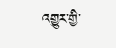འགྱུར་གྱི་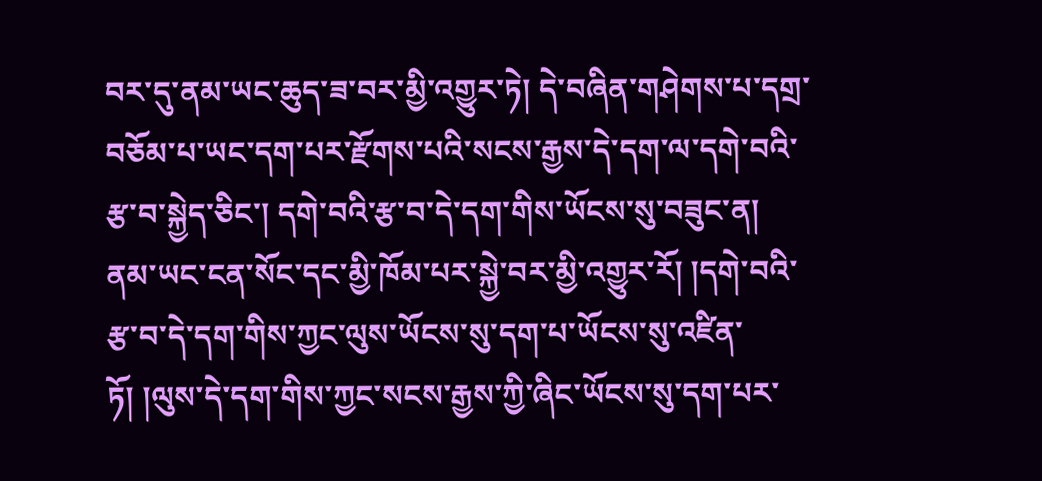བར་དུ་ནམ་ཡང་ཆུད་ཟ་བར་མྱི་འགྱུར་ཏེ། དེ་བཞིན་གཤེགས་པ་དགྲ་བཅོམ་པ་ཡང་དག་པར་རྫོགས་པའི་སངས་རྒྱས་དེ་དག་ལ་དགེ་བའི་རྩ་བ་སྐྱེད་ཅིང་། དགེ་བའི་རྩ་བ་དེ་དག་གིས་ཡོངས་སུ་བཟུང་ན། ནམ་ཡང་ངན་སོང་དང་མྱི་ཁོམ་པར་སྐྱེ་བར་མྱི་འགྱུར་རོ། །དགེ་བའི་རྩ་བ་དེ་དག་གིས་ཀྱང་ལུས་ཡོངས་སུ་དག་པ་ཡོངས་སུ་འཛིན་ཏོ། །ལུས་དེ་དག་གིས་ཀྱང་སངས་རྒྱས་ཀྱི་ཞིང་ཡོངས་སུ་དག་པར་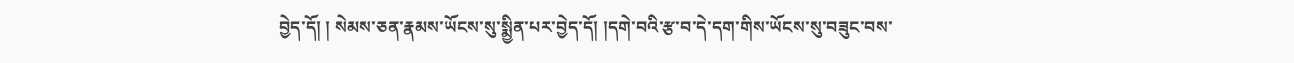བྱེད་དོ། ། སེམས་ཅན་རྣམས་ཡོངས་སུ་སྨྱིན་པར་བྱེད་དོ། །དགེ་བའི་རྩ་བ་དེ་དག་གིས་ཡོངས་སུ་བཟུང་བས་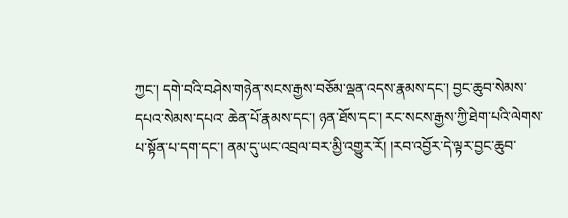ཀྱང་། དགེ་བའི་བཤེས་གཉེན་སངས་རྒྱས་བཅོམ་ལྡན་འདས་རྣམས་དང་། བྱང་ཆུབ་སེམས་དཔའ་སེམས་དཔའ་ ཆེན་པོ་རྣམས་དང་། ཉན་ཐོས་དང་། རང་སངས་རྒྱས་ཀྱི་ཐེག་པའི་ལེགས་པ་སྟོན་པ་དག་དང་། ནམ་དུ་ཡང་འབྲལ་བར་མྱི་འགྱུར་རོ། །རབ་འབྱོར་དེ་ལྟར་བྱང་ཆུབ་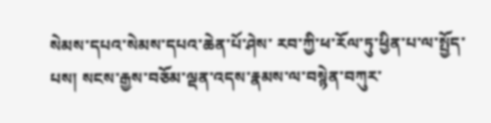སེམས་དཔའ་སེམས་དཔའ་ཆེན་པོ་ཤེས་ རབ་ཀྱི་ཕ་རོལ་ཏུ་ཕྱིན་པ་ལ་སྤྱོད་པས། སངས་རྒྱས་བཅོམ་ལྡན་འདས་རྣམས་ལ་བསྙེན་བཀུར་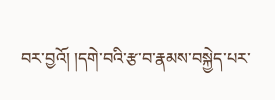བར་བྱའོ། །དགེ་བའི་རྩ་བ་རྣམས་བསྐྱེད་པར་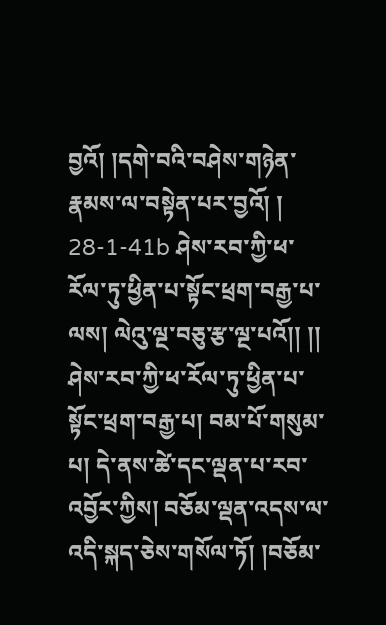བྱའོ། །དགེ་བའི་བཤེས་གཉེན་རྣམས་ལ་བསྟེན་པར་བྱའོ། ། 28-1-41b ཤེས་རབ་ཀྱི་ཕ་རོལ་ཏུ་ཕྱིན་པ་སྟོང་ཕྲག་བརྒྱ་པ་ལས། ལེའུ་ལྔ་བཅུ་རྩ་ལྔ་པའོ།། །། ཤེས་རབ་ཀྱི་ཕ་རོལ་ཏུ་ཕྱིན་པ་སྟོང་ཕྲག་བརྒྱ་པ། བམ་པོ་གསུམ་པ། དེ་ནས་ཚེ་དང་ལྡན་པ་རབ་འབྱོར་ཀྱིས། བཅོམ་ལྡན་འདས་ལ་འདི་སྐད་ཅེས་གསོལ་ཏོ། །བཅོམ་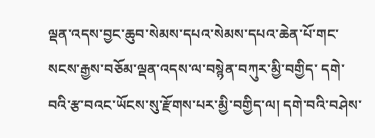ལྡན་འདས་བྱང་ཆུབ་སེམས་དཔའ་སེམས་དཔའ་ཆེན་པོ་གང་སངས་རྒྱས་བཅོམ་ལྡན་འདས་ལ་བསྙེན་བཀུར་མྱི་བགྱིད་ དགེ་བའི་རྩ་བའང་ཡོངས་སུ་རྫོགས་པར་མྱི་བགྱིད་ལ། དགེ་བའི་བཤེས་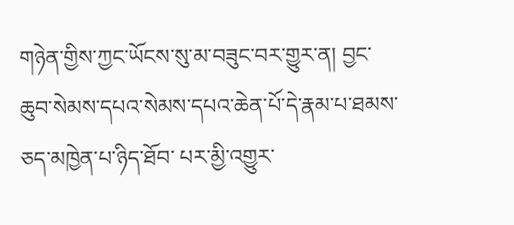གཉེན་གྱིས་ཀྱང་ཡོངས་སུ་མ་བཟུང་བར་གྱུར་ན། བྱང་ཆུབ་སེམས་དཔའ་སེམས་དཔའ་ཆེན་པོ་དེ་རྣམ་པ་ཐམས་ཅད་མཁྱེན་པ་ཉིད་ཐོབ་ པར་མྱི་འགྱུར་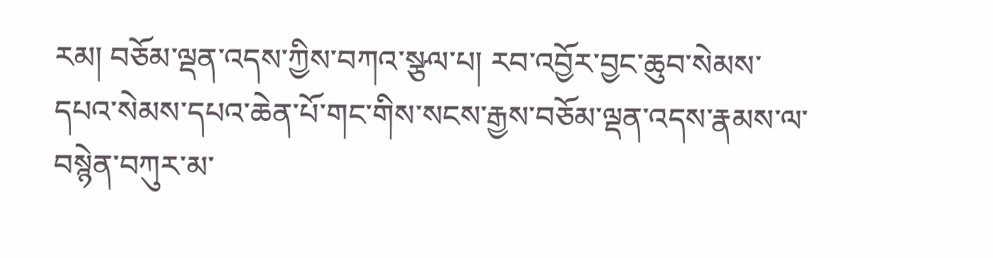རམ། བཅོམ་ལྡན་འདས་ཀྱིས་བཀའ་སྩལ་པ། རབ་འབྱོར་བྱང་ཆུབ་སེམས་དཔའ་སེམས་དཔའ་ཆེན་པོ་གང་གིས་སངས་རྒྱས་བཅོམ་ལྡན་འདས་རྣམས་ལ་བསྙེན་བཀུར་མ་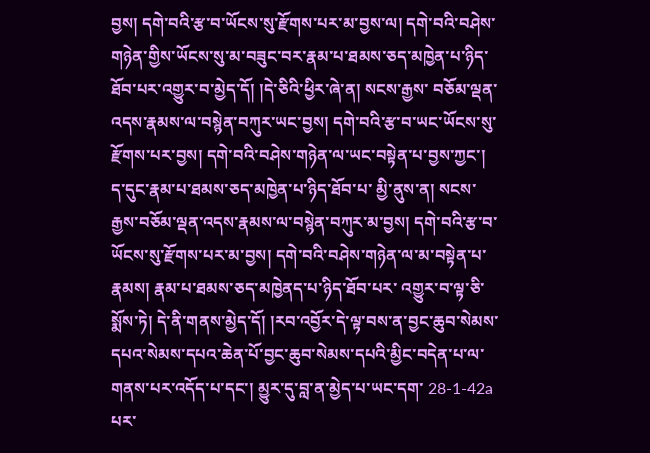བྱས། དགེ་བའི་རྩ་བ་ཡོངས་སུ་རྫོགས་པར་མ་བྱས་ལ། དགེ་བའི་བཤེས་གཉེན་གྱིས་ཡོངས་སུ་མ་བཟུང་བར་རྣམ་པ་ཐམས་ཅད་མཁྱེན་པ་ཉིད་ཐོབ་པར་འགྱུར་བ་མྱེད་དོ། །དེ་ཅིའི་ཕྱིར་ཞེ་ན། སངས་རྒྱས་ བཅོམ་ལྡན་འདས་རྣམས་ལ་བསྙེན་བཀུར་ཡང་བྱས། དགེ་བའི་རྩ་བ་ཡང་ཡོངས་སུ་རྫོགས་པར་བྱས། དགེ་བའི་བཤེས་གཉེན་ལ་ཡང་བསྟེན་པ་བྱས་ཀྱང་། ད་དུང་རྣམ་པ་ཐམས་ཅད་མཁྱེན་པ་ཉིད་ཐོབ་པ་ མྱི་ནུས་ན། སངས་རྒྱས་བཅོམ་ལྡན་འདས་རྣམས་ལ་བསྙེན་བཀུར་མ་བྱས། དགེ་བའི་རྩ་བ་ཡོངས་སུ་རྫོགས་པར་མ་བྱས། དགེ་བའི་བཤེས་གཉེན་ལ་མ་བསྟེན་པ་རྣམས། རྣམ་པ་ཐམས་ཅད་མཁྱེནད་པ་ཉིད་ཐོབ་པར་ འགྱུར་བ་ལྟ་ཅི་སྨོས་ཏེ། དེ་ནི་གནས་མྱེད་དོ། །རབ་འབྱོར་དེ་ལྟ་བས་ན་བྱང་ཆུབ་སེམས་དཔའ་སེམས་དཔའ་ཆེན་པོ་བྱང་ཆུབ་སེམས་དཔའི་མྱིང་བདེན་པ་ལ་གནས་པར་འདོད་པ་དང་། མྱུར་དུ་བླ་ན་མྱེད་པ་ཡང་དག་ 28-1-42a པར་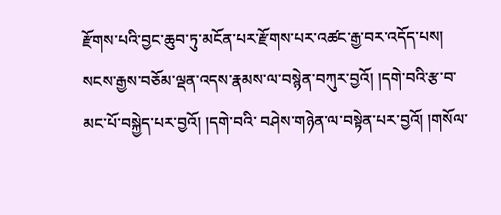རྫོགས་པའི་བྱང་ཆུབ་ཏུ་མངོན་པར་རྫོགས་པར་འཚང་རྒྱ་བར་འདོད་པས། སངས་རྒྱས་བཅོམ་ལྡན་འདས་རྣམས་ལ་བསྙེན་བཀུར་བྱའོ། །དགེ་བའི་རྩ་བ་མང་པོ་བསྐྱེད་པར་བྱའོ། །དགེ་བའི་ བཤེས་གཉེན་ལ་བསྟེན་པར་བྱའོ། །གསོལ་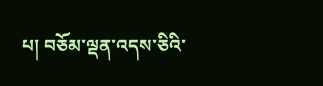པ། བཅོམ་ལྡན་འདས་ཅིའི་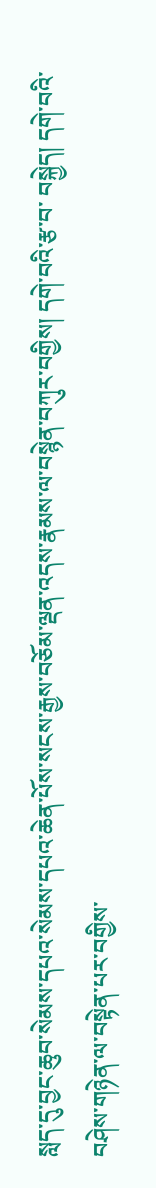སླད་དུ་བྱང་ཆུབ་སེམས་དཔའ་སེམས་དཔའ་ཆེན་པོས་སངས་རྒྱས་བཅོམ་ལྡན་འདས་རྣམས་ལ་བསྙེན་བཀུར་བགྱིས། དགེ་བའི་རྩ་བ་ བསྐྱེད། དགེ་བའི་བཤེས་གཉེན་ལ་བསྟེན་པར་བགྱིས་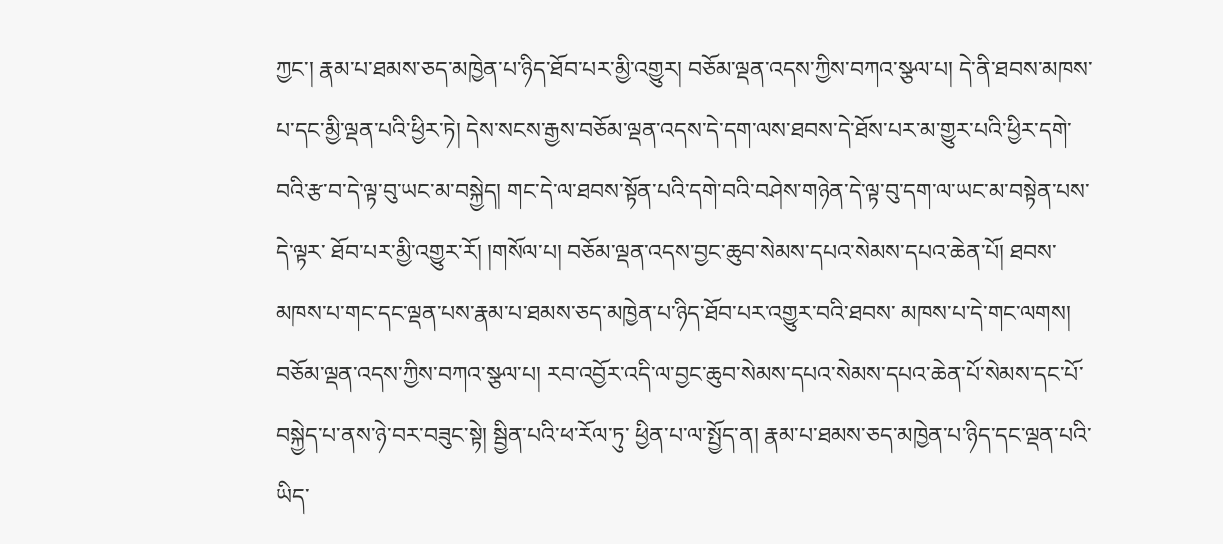ཀྱང་། རྣམ་པ་ཐམས་ཅད་མཁྱེན་པ་ཉིད་ཐོབ་པར་མྱི་འགྱུར། བཅོམ་ལྡན་འདས་ཀྱིས་བཀའ་སྩལ་པ། དེ་ནི་ཐབས་མཁས་པ་དང་མྱི་ལྡན་པའི་ཕྱིར་ཏེ། དེས་སངས་རྒྱས་བཅོམ་ལྡན་འདས་དེ་དག་ལས་ཐབས་དེ་ཐོས་པར་མ་གྱུར་པའི་ཕྱིར་དགེ་བའི་རྩ་བ་དེ་ལྟ་བུ་ཡང་མ་བསྐྱེད། གང་དེ་ལ་ཐབས་སྟོན་པའི་དགེ་བའི་བཤེས་གཉེན་དེ་ལྟ་བུ་དག་ལ་ཡང་མ་བསྟེན་པས་དེ་ལྟར་ ཐོབ་པར་མྱི་འགྱུར་རོ། །གསོལ་པ། བཅོམ་ལྡན་འདས་བྱང་ཆུབ་སེམས་དཔའ་སེམས་དཔའ་ཆེན་པོ། ཐབས་མཁས་པ་གང་དང་ལྡན་པས་རྣམ་པ་ཐམས་ཅད་མཁྱེན་པ་ཉིད་ཐོབ་པར་འགྱུར་བའི་ཐབས་ མཁས་པ་དེ་གང་ལགས། བཅོམ་ལྡན་འདས་ཀྱིས་བཀའ་སྩལ་པ། རབ་འབྱོར་འདི་ལ་བྱང་ཆུབ་སེམས་དཔའ་སེམས་དཔའ་ཆེན་པོ་སེམས་དང་པོ་བསྐྱེད་པ་ནས་ཉེ་བར་བཟུང་སྟེ། སྦྱིན་པའི་ཕ་རོལ་ཏུ་ ཕྱིན་པ་ལ་སྤྱོད་ན། རྣམ་པ་ཐམས་ཅད་མཁྱེན་པ་ཉིད་དང་ལྡན་པའི་ཡིད་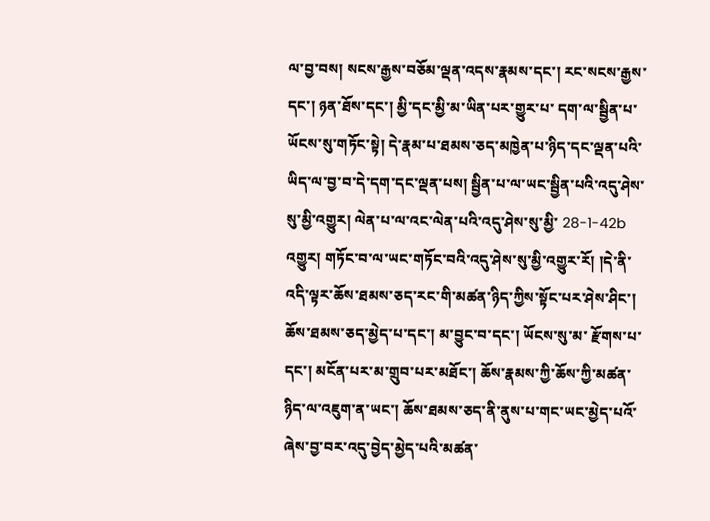ལ་བྱ་བས། སངས་རྒྱས་བཅོམ་ལྡན་འདས་རྣམས་དང་། རང་སངས་རྒྱས་དང་། ཉན་ཐོས་དང་། མྱི་དང་མྱི་མ་ཡིན་པར་གྱུར་པ་ དག་ལ་སྦྱིན་པ་ཡོངས་སུ་གཏོང་སྟེ། དེ་རྣམ་པ་ཐམས་ཅད་མཁྱེན་པ་ཉིད་དང་ལྡན་པའི་ཡིད་ལ་བྱ་བ་དེ་དག་དང་ལྡན་པས། སྦྱིན་པ་ལ་ཡང་སྦྱིན་པའི་འདུ་ཤེས་སུ་མྱི་འགྱུར། ལེན་པ་ལ་འང་ལེན་པའི་འདུ་ཤེས་སུ་མྱི་ 28-1-42b འགྱུར། གཏོང་བ་ལ་ཡང་གཏོང་བའི་འདུ་ཤེས་སུ་མྱི་འགྱུར་རོ། །དེ་ནི་འདི་ལྟར་ཆོས་ཐམས་ཅད་རང་གི་མཚན་ཉིད་ཀྱིས་སྟོང་པར་ཤེས་ཤིང་། ཆོས་ཐམས་ཅད་མྱེད་པ་དང་། མ་བྱུང་བ་དང་། ཡོངས་སུ་མ་ རྫོགས་པ་དང་། མངོན་པར་མ་གྲུབ་པར་མཐོང་། ཆོས་རྣམས་ཀྱི་ཆོས་ཀྱི་མཚན་ཉིད་ལ་འཇུག་ན་ཡང་། ཆོས་ཐམས་ཅད་ནི་ནུས་པ་གང་ཡང་མྱེད་པའོ་ཞེས་བྱ་བར་འདུ་བྱེད་མྱེད་པའི་མཚན་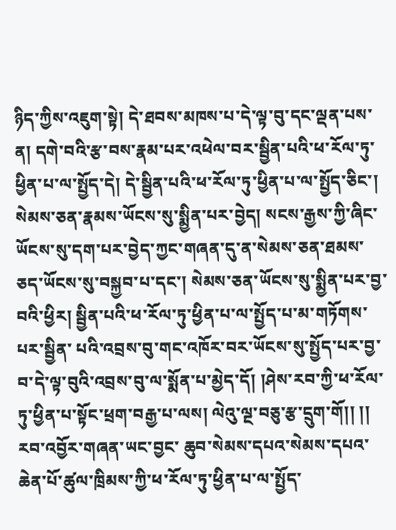ཉིད་ཀྱིས་འཇུག་སྟེ། དེ་ཐབས་མཁས་པ་དེ་ལྟ་བུ་དང་ལྡན་པས་ན། དགེ་བའི་རྩ་བས་རྣམ་པར་འཕེལ་བར་སྦྱིན་པའི་ཕ་རོལ་ཏུ་ཕྱིན་པ་ལ་སྤྱོད་དེ། དེ་སྦྱིན་པའི་ཕ་རོལ་ཏུ་ཕྱིན་པ་ལ་སྤྱོད་ཅིང་། སེམས་ཅན་རྣམས་ཡོངས་སུ་སྨྱིན་པར་བྱེད། སངས་རྒྱས་ཀྱི་ཞིང་ཡོངས་སུ་དག་པར་བྱེད་ཀྱང་གཞན་དུ་ན་སེམས་ཅན་ཐམས་ཅད་ཡོངས་སུ་བསྐྱབ་པ་དང་། སེམས་ཅན་ཡོངས་སུ་སྨྱིན་པར་བྱ་བའི་ཕྱིར། སྦྱིན་པའི་ཕ་རོལ་ཏུ་ཕྱིན་པ་ལ་སྤྱོད་པ་མ་གཏོགས་པར་སྦྱིན་ པའི་འབྲས་བུ་གང་འཁོར་བར་ཡོངས་སུ་སྤྱོད་པར་བྱ་བ་དེ་ལྟ་བུའི་འབྲས་བུ་ལ་སྨོན་པ་མྱེད་དོ། །ཤེས་རབ་ཀྱི་ཕ་རོལ་ཏུ་ཕྱིན་པ་སྟོང་ཕྲག་བརྒྱ་པ་ལས། ལེའུ་ལྔ་བཅུ་རྩ་དྲུག་གོ།། །། རབ་འབྱོར་གཞན་ཡང་བྱང་ ཆུབ་སེམས་དཔའ་སེམས་དཔའ་ཆེན་པོ་ཚུལ་ཁྲིམས་ཀྱི་ཕ་རོལ་ཏུ་ཕྱིན་པ་ལ་སྤྱོད་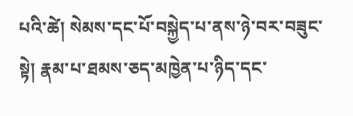པའི་ཚེ། སེམས་དང་པོ་བསྐྱེད་པ་ནས་ཉེ་བར་བཟུང་སྟེ། རྣམ་པ་ཐམས་ཅད་མཁྱེན་པ་ཉིད་དང་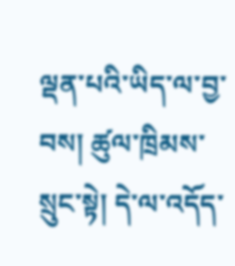ལྡན་པའི་ཡིད་ལ་བྱ་བས། ཚུལ་ཁྲིམས་ སྲུང་སྟེ། དེ་ལ་འདོད་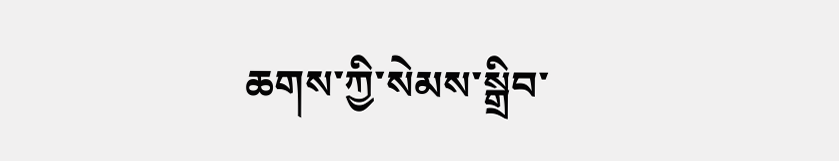ཆགས་ཀྱི་སེམས་སྒྲིབ་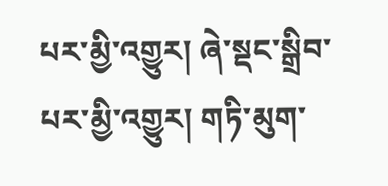པར་མྱི་འགྱུར། ཞེ་སྡང་སྒྲིབ་པར་མྱི་འགྱུར། གཏི་མུག་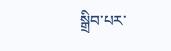སྒྲིབ་པར་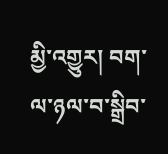མྱི་འགྱུར། བག་ལ་ཉལ་བ་སྒྲིབ་